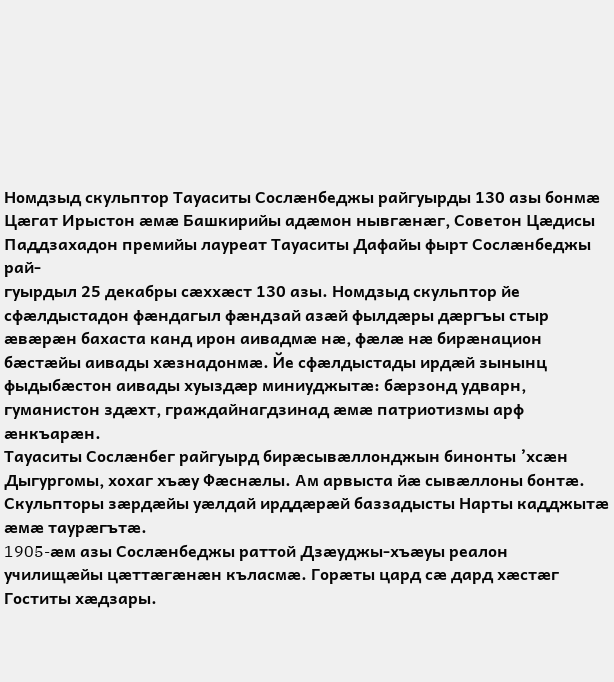Номдзыд скульптор Тауаситы Сослæнбеджы райгуырды 130 азы бонмæ
Цæгат Ирыстон æмæ Башкирийы адæмон нывгæнæг, Советон Цæдисы Паддзахадон премийы лауреат Тауаситы Дафайы фырт Сослæнбеджы рай-
гуырдыл 25 декабры сæххæст 130 азы. Номдзыд скульптор йе сфæлдыстадон фæндагыл фæндзай азæй фылдæры дæргъы стыр æвæрæн бахаста канд ирон аивадмæ нæ, фæлæ нæ бирæнацион бæстæйы аивады хæзнадонмæ. Йе сфæлдыстады ирдæй зынынц фыдыбæстон аивады хуыздæр миниуджытæ: бæрзонд удварн, гуманистон здæхт, граждайнагдзинад æмæ патриотизмы арф æнкъарæн.
Тауаситы Сослæнбег райгуырд бирæсывæллонджын бинонты ’хсæн Дыгургомы, хохаг хъæу Фæснæлы. Ам арвыста йæ сывæллоны бонтæ. Скульпторы зæрдæйы уæлдай ирддæрæй баззадысты Нарты кадджытæ æмæ таурæгътæ.
1905-æм азы Сослæнбеджы раттой Дзæуджы-хъæуы реалон училищæйы цæттæгæнæн къласмæ. Горæты цард сæ дард хæстæг Гоститы хæдзары.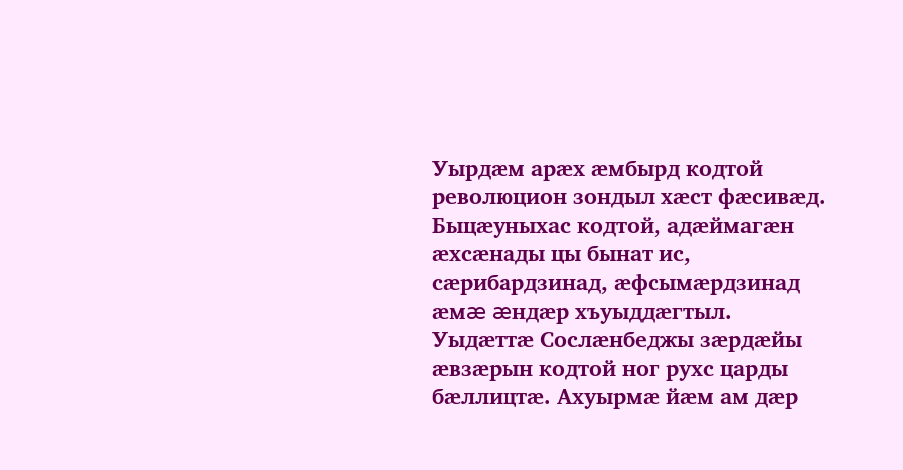Уырдæм арæх æмбырд кодтой революцион зондыл хæст фæсивæд. Быцæуныхас кодтой, адæймагæн æхсæнады цы бынат ис, сæрибардзинад, æфсымæрдзинад æмæ æндæр хъуыддæгтыл. Уыдæттæ Сослæнбеджы зæрдæйы æвзæрын кодтой ног рухс царды бæллицтæ. Ахуырмæ йæм ам дæр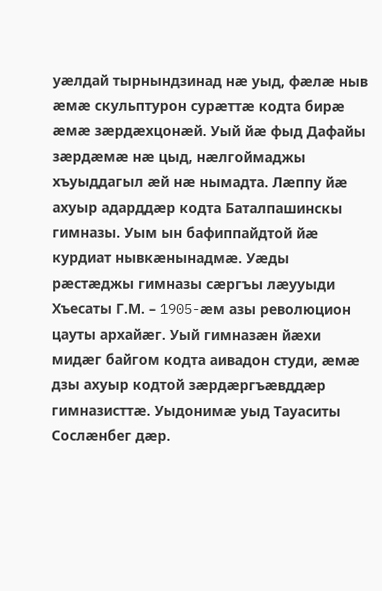уæлдай тырнындзинад нæ уыд, фæлæ ныв æмæ скульптурон сурæттæ кодта бирæ æмæ зæрдæхцонæй. Уый йæ фыд Дафайы зæрдæмæ нæ цыд, нæлгоймаджы хъуыддагыл æй нæ нымадта. Лæппу йæ ахуыр адарддæр кодта Баталпашинскы гимназы. Уым ын бафиппайдтой йæ курдиат нывкæнынадмæ. Уæды рæстæджы гимназы сæргъы лæууыди Хъесаты Г.М. – 1905-æм азы революцион цауты архайæг. Уый гимназæн йæхи мидæг байгом кодта аивадон студи, æмæ дзы ахуыр кодтой зæрдæргъæвддæр гимназисттæ. Уыдонимæ уыд Тауаситы Сослæнбег дæр.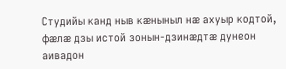Студийы канд ныв кæныныл нæ ахуыр кодтой, фæлæ дзы истой зонын-дзинæдтæ дунеон аивадон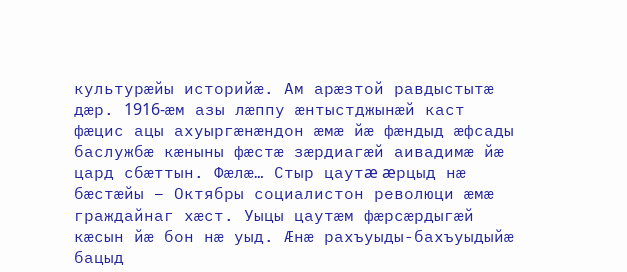культурæйы историйæ. Ам арæзтой равдыстытæ дæр. 1916-æм азы лæппу æнтыстджынæй каст фæцис ацы ахуыргæнæндон æмæ йæ фæндыд æфсады баслужбæ кæныны фæстæ зæрдиагæй аивадимæ йæ цард сбæттын. Фæлæ… Стыр цаутæ æрцыд нæ бæстæйы – Октябры социалистон революци æмæ граждайнаг хæст. Уыцы цаутæм фæрсæрдыгæй кæсын йæ бон нæ уыд. Æнæ рахъуыды-бахъуыдыйæ бацыд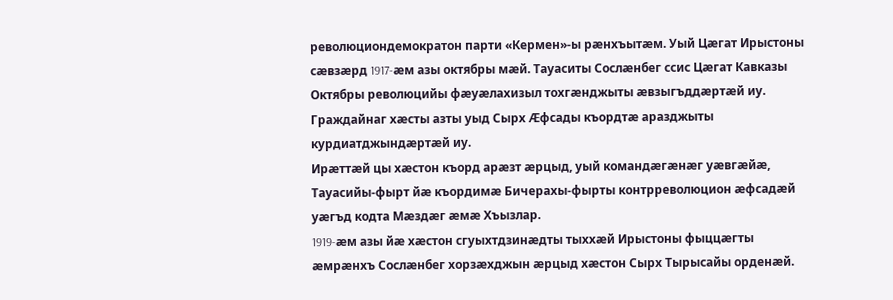революциондемократон парти «Кермен»-ы рæнхъытæм. Уый Цæгат Ирыстоны сæвзæрд 1917-æм азы октябры мæй. Тауаситы Сослæнбег ссис Цæгат Кавказы Октябры революцийы фæуæлахизыл тохгæнджыты æвзыгъддæртæй иу. Граждайнаг хæсты азты уыд Сырх Æфсады къордтæ аразджыты курдиатджындæртæй иу.
Ирæттæй цы хæстон къорд арæзт æрцыд, уый командæгæнæг уæвгæйæ, Тауасийы-фырт йæ къордимæ Бичерахы-фырты контрреволюцион æфсадæй уæгъд кодта Мæздæг æмæ Хъызлар.
1919-æм азы йæ хæстон сгуыхтдзинæдты тыххæй Ирыстоны фыццæгты æмрæнхъ Сослæнбег хорзæхджын æрцыд хæстон Сырх Тырысайы орденæй.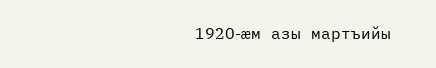1920-æм азы мартъийы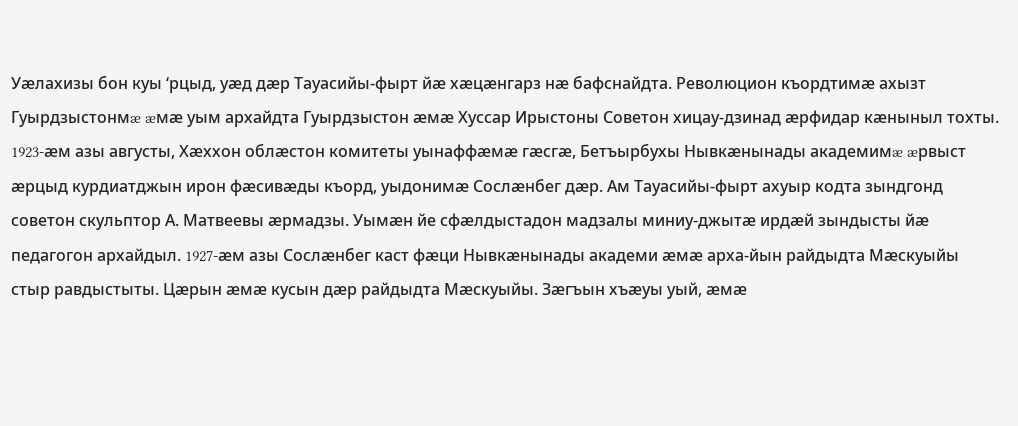Уæлахизы бон куы ‘рцыд, уæд дæр Тауасийы-фырт йæ хæцæнгарз нæ бафснайдта. Революцион къордтимæ ахызт Гуырдзыстонмæ æмæ уым архайдта Гуырдзыстон æмæ Хуссар Ирыстоны Советон хицау-дзинад æрфидар кæныныл тохты.
1923-æм азы августы, Хæххон облæстон комитеты уынаффæмæ гæсгæ, Бетъырбухы Нывкæнынады академимæ æрвыст æрцыд курдиатджын ирон фæсивæды къорд, уыдонимæ Сослæнбег дæр. Ам Тауасийы-фырт ахуыр кодта зындгонд советон скульптор А. Матвеевы æрмадзы. Уымæн йе сфæлдыстадон мадзалы миниу-джытæ ирдæй зындысты йæ педагогон архайдыл. 1927-æм азы Сослæнбег каст фæци Нывкæнынады академи æмæ арха-йын райдыдта Мæскуыйы стыр равдыстыты. Цæрын æмæ кусын дæр райдыдта Мæскуыйы. Зæгъын хъæуы уый, æмæ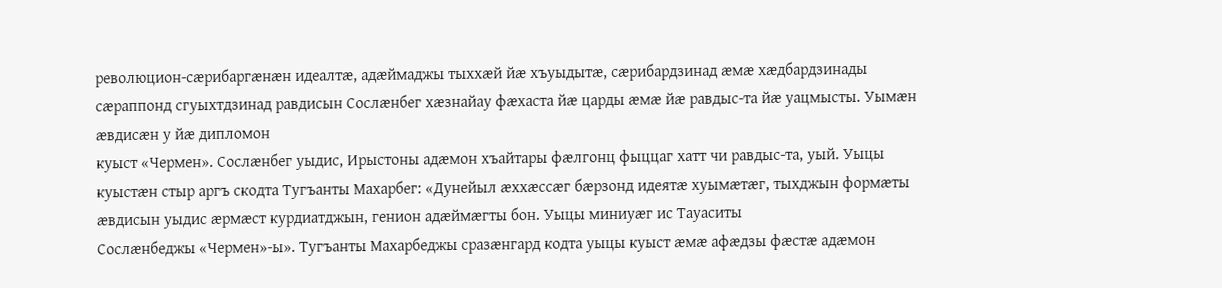революцион-сæрибаргæнæн идеалтæ, адæймаджы тыххæй йæ хъуыдытæ, сæрибардзинад æмæ хæдбардзинады сæраппонд сгуыхтдзинад равдисын Сослæнбег хæзнайау фæхаста йæ царды æмæ йæ равдыс-та йæ уацмысты. Уымæн æвдисæн у йæ дипломон
куыст «Чермен». Сослæнбег уыдис, Ирыстоны адæмон хъайтары фæлгонц фыццаг хатт чи равдыс-та, уый. Уыцы куыстæн стыр аргъ скодта Тугъанты Махарбег: «Дунейыл æххæссæг бæрзонд идеятæ хуымæтæг, тыхджын формæты æвдисын уыдис æрмæст курдиатджын, генион адæймæгты бон. Уыцы миниуæг ис Тауаситы
Сослæнбеджы «Чермен»-ы». Тугъанты Махарбеджы сразæнгард кодта уыцы куыст æмæ афæдзы фæстæ адæмон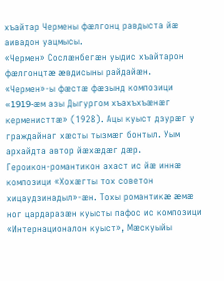хъайтар Чермены фæлгонц равдыста йæ аивадон уацмысы.
«Чермен» Сослæнбегæн уыдис хъайтарон фæлгонцтæ æвдисыны райдайæн. «Чермен»-ы фæстæ фæзынд композици «1919-æм азы Дыгургом хъахъхъæнæг керменисттæ» (1928). Ацы куыст дзурæг у граждайнаг хæсты тызмæг бонтыл. Уым архайдта автор йæхæдæг дæр.
Героикон-романтикон ахаст ис йæ иннæ композици «Хохæгты тох советон хицаудзинадыл»-æн. Тохы романтикæ æмæ ног цардаразæн куысты пафос ис композици «Интернационалон куыст», Мæскуыйы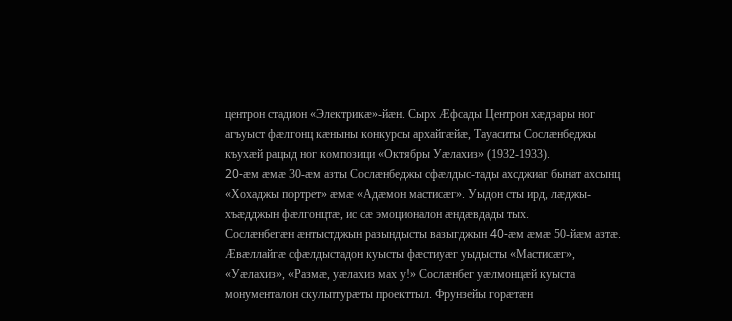центрон стадион «Электрикæ»-йæн. Сырх Æфсады Центрон хæдзары ног агъуыст фæлгонц кæныны конкурсы архайгæйæ, Тауаситы Сослæнбеджы къухæй рацыд ног композици «Октябры Уæлахиз» (1932-1933).
20-æм æмæ 30-æм азты Сослæнбеджы сфæлдыс-тады ахсджиаг бынат ахсынц «Хохаджы портрет» æмæ «Адæмон мастисæг». Уыдон сты ирд, лæджы-хъæдджын фæлгонцтæ, ис сæ эмоционалон æндæвдады тых.
Сослæнбегæн æнтыстджын разындысты вазыгджын 40-æм æмæ 50-йæм азтæ. Æвæллайгæ сфæлдыстадон куысты фæстиуæг уыдысты «Мастисæг», «Уæлахиз», «Размæ, уæлахиз мах у!» Сослæнбег уæлмонцæй куыста монументалон скульптурæты проекттыл. Фрунзейы горæтæн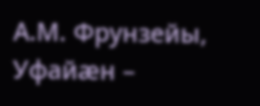А.М. Фрунзейы, Уфайæн –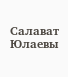Салават Юлаевы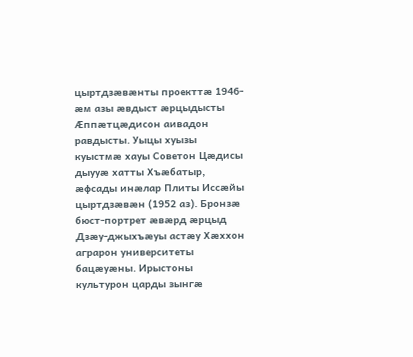цыртдзæвæнты проекттæ 1946-æм азы æвдыст æрцыдысты Æппæтцæдисон аивадон равдысты. Уыцы хуызы куыстмæ хауы Советон Цæдисы дыууæ хатты Хъæбатыр, æфсады инæлар Плиты Иссæйы цыртдзæвæн (1952 аз). Бронзæ бюст-портрет æвæрд æрцыд Дзæу-джыхъæуы астæу Хæххон аграрон университеты бацæуæны. Ирыстоны культурон царды зынгæ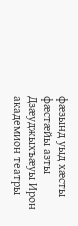фæзынд уыд хæсты фæстæйы азты Дзæуджыхъæуы Ирон академион театры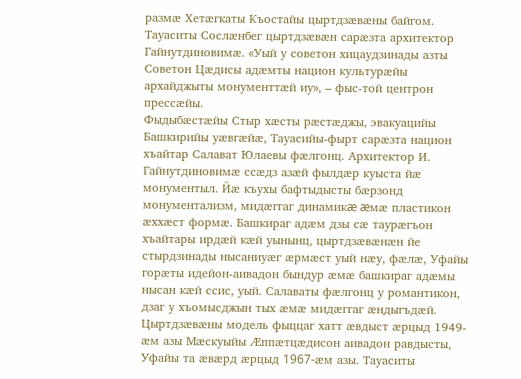размæ Хетæгкаты Къостайы цыртдзæвæны байгом. Тауаситы Сослæнбег цыртдзæвæн сарæзта архитектор Гайнутдиновимæ. «Уый у советон хицаудзинады азты Советон Цæдисы адæмты национ культурæйы архайджыты монументтæй иу», – фыс-той центрон прессæйы.
Фыдыбæстæйы Стыр хæсты рæстæджы, эвакуацийы Башкирийы уæвгæйæ, Тауасийы-фырт сарæзта национ хъайтар Салават Юлаевы фæлгонц. Архитектор И. Гайнутдиновимæ ссæдз азæй фылдæр куыста йæ монументыл. Йæ къухы бафтыдысты бæрзонд монументализм, мидæггаг динамикæ æмæ пластикон æххæст формæ. Башкираг адæм дзы сæ таурæгъон хъайтары ирдæй кæй уынынц, цыртдзæвæнæн йе стырдзинады нысаниуæг æрмæст уый нæу, фæлæ, Уфайы горæты идейон-аивадон бындур æмæ башкираг адæмы нысан кæй ссис, уый. Салаваты фæлгонц у романтикон, дзаг у хъомысджын тых æмæ мидæггаг æндыгъдæй. Цыртдзæвæны модель фыццаг хатт æвдыст æрцыд 1949-æм азы Мæскуыйы Æппæтцæдисон аивадон равдысты, Уфайы та æвæрд æрцыд 1967-æм азы. Тауаситы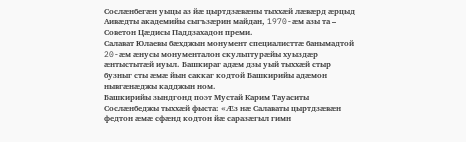Сослæнбегæн уыцы аз йæ цыртдзæвæны тыххæй лæвæрд æрцыд Аивæдты академийы сыгъзæрин майдан, 1970-æм азы та – Советон Цæдисы Паддзахадон преми.
Салават Юлаевы бæхджын монумент специалисттæ банымадтой 20-æм æнусы монументалон скульптурæйы хуыздæр æнтыстытæй иуыл. Башкираг адæм дзы уый тыххæй стыр бузныг сты æмæ йын саккаг кодтой Башкирийы адæмон нывгæнæджы кадджын ном.
Башкирийы зындгонд поэт Мустай Карим Тауаситы Сослæнбеджы тыххæй фыста: «Æз нæ Салаваты цыртдзæвæн федтон æмæ сфæнд кодтон йæ саразæгыл гимн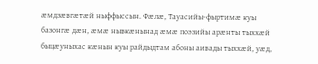æмдзæвгæтæй ныффыссын. Фæлæ, Тауасийы-фыртимæ куы базонгæ дæн, æмæ нывкæнынад æмæ поэзийы арæнты тыххæй быцæуныхас кæнын куы райдыдтам абоны аивады тыххæй, уæд,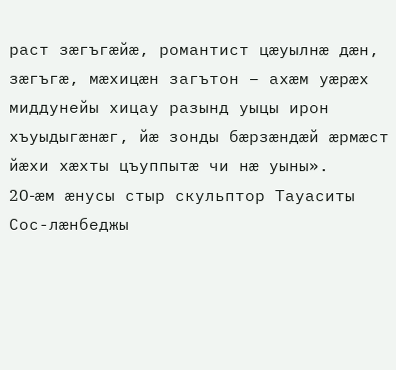раст зæгъгæйæ, романтист цæуылнæ дæн, зæгъгæ, мæхицæн загътон – ахæм уæрæх миддунейы хицау разынд уыцы ирон хъуыдыгæнæг, йæ зонды бæрзæндæй æрмæст йæхи хæхты цъуппытæ чи нæ уыны».
20-æм æнусы стыр скульптор Тауаситы Сос-лæнбеджы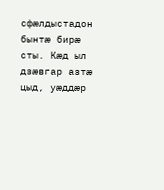сфæлдыстадон бынтæ бирæ сты. Кæд ыл дзæвгар азтæ цыд, уæддæр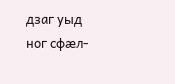дзаг уыд ног сфæл-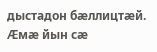дыстадон бæллицтæй. Æмæ йын сæ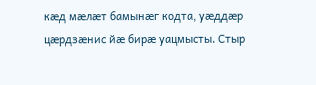кæд мæлæт бамынæг кодта, уæддæр цæрдзæнис йæ бирæ уацмысты. Стыр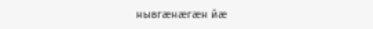нывгæнæгæн йæ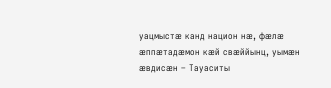уацмыстæ канд национ нæ, фæлæ æппæтадæмон кæй свæййынц, уымæн æвдисæн – Тауаситы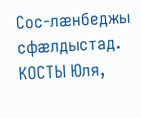Сос-лæнбеджы сфæлдыстад.
КОСТЫ Юля,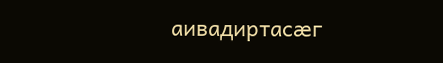аивадиртасæг